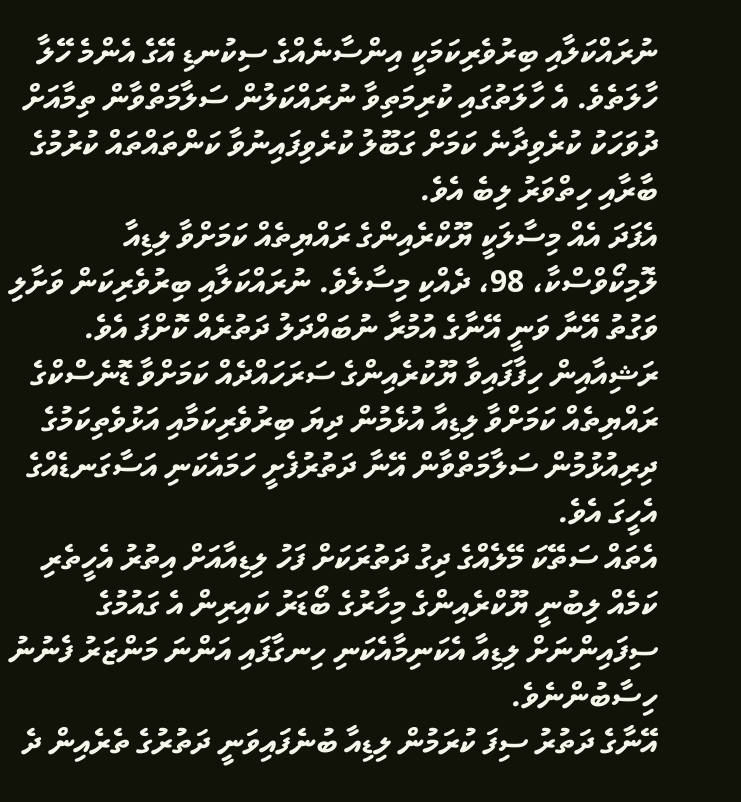ނުރައްކަލާއި ބިރުވެރިކަމަކީ އިންސާނެއްގެ ސިކުނޑި އޭގެ އެންމެ ހޭލާ ހާލަތެވެ. އެ ހާލަތުގައި ކުރިމަތިވާ ނުރައްކަލުން ސަލާމަތްވާން ތިމާއަށް ދުވަހަކު ކުރެވިދާނެ ކަމަށް ގަބޫލު ކުރެވިފައިނުވާ ކަންތައްތައް ކުރުމުގެ ބާރާއި ހިތްވަރު ލިބެ އެވެ.
އެފަދަ އެއް މިސާލަކީ ޔޫކްރެއިންގެ ރައްޔިތެއް ކަމަށްވާ ލިޑިއާ ލޮމިކޯވްސްކާ، 98، ދެއްކި މިސާލެވެ. ނުރައްކަލާއި ބިރުވެރިކަން ވަށާލި ވަގުތު އޭނާ ވަނީ އޭނާގެ އުމުރާ ނުބައްދަލު ދަތުރެއް ކޮށްފަ އެވެ.
ރަޝިއާއިން ހިފާފައިވާ ޔޫކުރެއިންގެ ސަރަހައްދެއް ކަމަށްވާ ޑޮނެސްކްގެ ރައްޔިތެއް ކަމަށްވާ ލިޑިއާ އުޅެމުން ދިޔަ ބިރުވެރިކަމާއި އަޅުވެތިކަމުގެ ދިރިއުޅުމުން ސަލާމަތްވާން އޭނާ ދަތުރުފެށީ ހަމައެކަނި އަސާގަނޑެއްގެ އެހީގަ އެވެ.
އެތައް ސަތޭކަ މޭލެއްގެ ދިގު ދަތުރަކަށް ފަހު ލިޑިއާއަށް އިތުރު އެހީތެރި ކަމެއް ލިބުނީ ޔޫކްރެއިންގެ މިހާރުގެ ބޯޑަރު ކައިރިން އެ ގައުމުގެ ސިފައިންނަށް ލިޑިއާ އެކަނިމާއެކަނި ހިނގާފައި އަންނަ މަންޒަރު ފެނުނު ހިސާބުންނެވެ.
އޭނާގެ ދަތުރު ސިފަ ކުރަމުން ލިޑިއާ ބުނެފައިވަނީ ދަތުރުގެ ތެރެއިން ދެ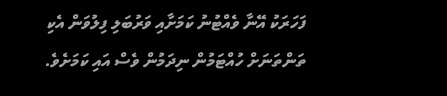ފަހަރަކު އޭނާ ވެއްޓުނު ކަމަށާއި ވަރުބަލި ފިލުވަން އެކި ތަންތަނަށް ހުއްޓަމުން ނިދަމުން ވެސް އައި ކަމަށެވެ.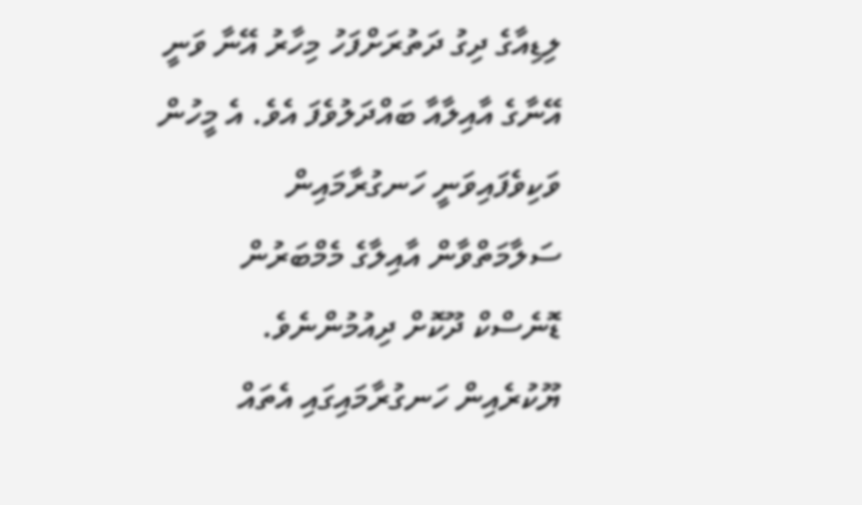ލިޑިއާގެ ދިގު ދަތުރަށްފަހު މިހާރު އޭނާ ވަނީ އޭނާގެ އާއިލާއާ ބައްދަލުވެފަ އެވެ. އެ މީހުން ވަކިވެފައިވަނީ ހަނގުރާމައިން ސަލާމަތްވާން އާއިލާގެ މެމްބަރުން ޑޮނެސްކް ދޫކޮށް ދިއުމުންނެވެ.
ޔޫކުރެއިން ހަނގުރާމައިގައި އެތައް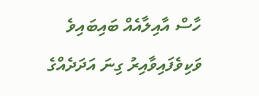ހާސް އާއިލާއެއް ބައިބައިވެ ވަކިވެފައިވާއިރު ގިނަ އަދަދެއްގެ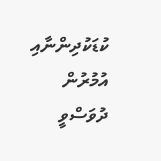ކުޑަކުދިންނާއި އުމުރުން ދުވަސްވީ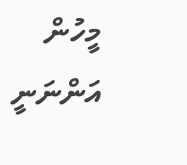މީހުން އަންނަނީ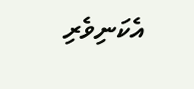އެކަނިވެރި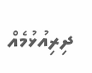ދިރިއުޅުމެއް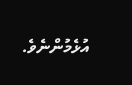އުޅެމުންނެވެ.